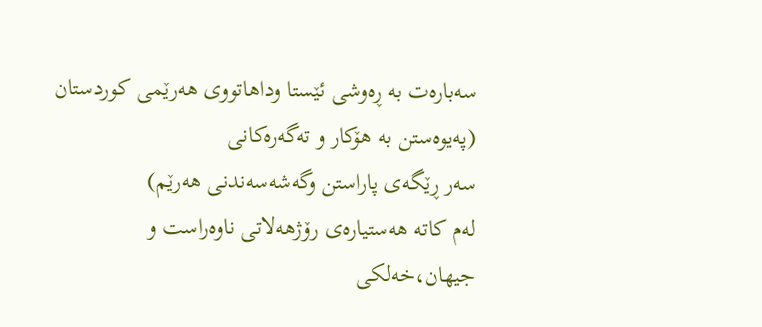سەبارەت بە ڕەوشی ئێستا وداھاتووی ھەرێمی کوردستان
(پەیوەستن بە ھۆکار و تەگەرەکانی
سەر ڕێگەی پاراستن وگەشەسەندنی ھەرێم)
لەم کاتە ھەستیارەی رۆژھەلاتی ناوەراست و جیھان،خەلکی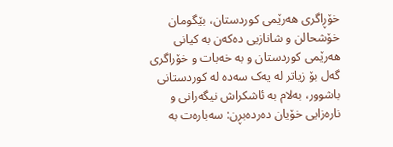خۆڕاگری ھەرێمی کوردستان، بێگومان خۆشحالن و شانازیی دەکەن بە کیانی ھەرێمی کوردستان و بە خەبات و خۆراگری گەل بۆ زیاتر لە یەک سەدە لە کوردستانی باشوور، بەلام بە ئاشکراش نیگەرانی و نارەزایی خۆیان دەردەبڕن: سەبارەت بە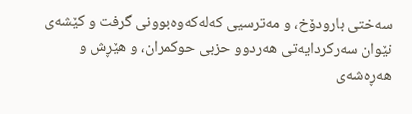سەختی بارودۆخ، و مەترسیی کەلەکەوەبوونی گرفت و کێشەی نێوان سەرکردایەتی ھەردوو حزبی حوکمران، و هێڕش و هەڕەشەی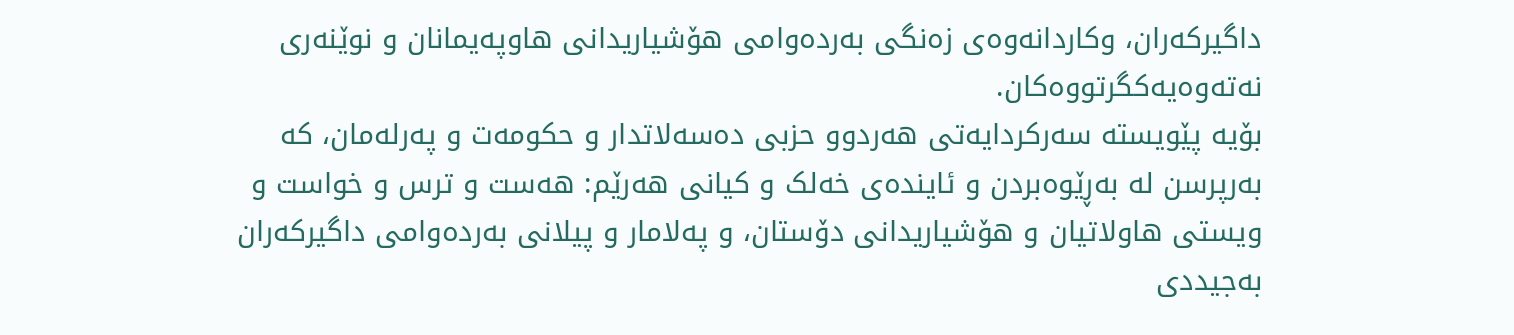داگیرکەران، وکاردانەوەی زەنگی بەردەوامی ھۆشیاریدانی ھاوپەیمانان و نوێنەری نەتەوەیەکگرتووەکان.
بۆیە پێویستە سەرکردایەتی ھەردوو حزبی دەسەلاتدار و حکومەت و پەرلەمان، کە بەرپرسن لە بەڕێوەبردن و ئایندەی خەلک و کیانی ھەرێم: ھەست و ترس و خواست و ویستی ھاولاتیان و ھۆشیاریدانی دۆستان، و پەلامار و پیلانی بەردەوامی داگیرکەران بەجیددی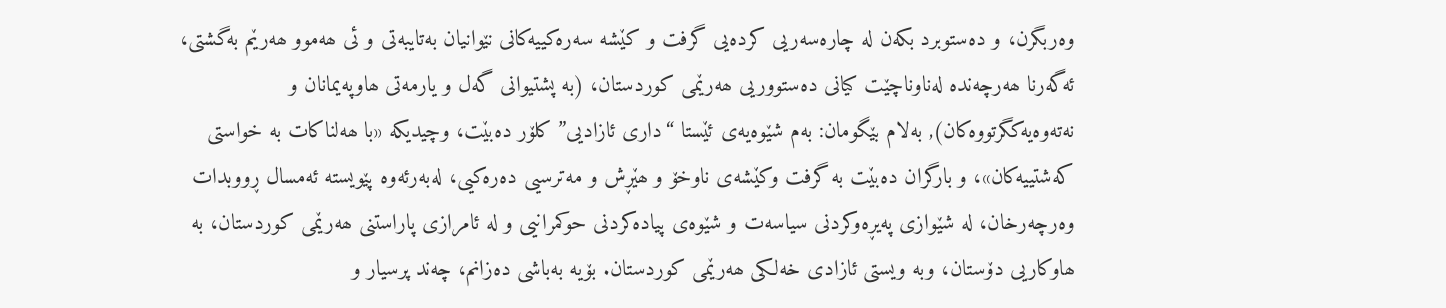وەربگرن، و دەستوبرد بکەن لە چارەسەریی کردەیی گرفت و کێشە سەرەکییەکانى نێوانیان بەتایبەتی و ئی ھەموو ھەرێم بەگشتی، ئەگەرنا ھەرچەندە لەناوناچێت کیانی دەستووریی ھەرێمی کوردستان، (بە پشتیوانی گەل و یارمەتی ھاوپەیمانان و نەتەوەیەکگرتووەکان), بەلام بێگومان: بەم شێوەیەی ئێستا “داری ئازادیی” کلۆر دەبێت، وچیدیکە «با ھەلناکات بە خواستی کەشتییەکان»، و بارگران دەبێت بە گرفت وکێشەی ناوخۆ و ھێڕش و مەترسیی دەرەکیی، لەبەرئەوە پێویستە ئەمسال ڕووبدات وەرچەرخان، لە شێوازی پەیڕەوکردنی سیاسەت و شێوەی پیادەکردنی حوکمرانیی و لە ئامرازی پاراستنی ھەرێمی کوردستان، بە ھاوکاریی دۆستان، وبە ویستی ئازادی خەلکی ھەرێمی کوردستان. بۆیە بەباشی دەزانم، چەند پرسیار و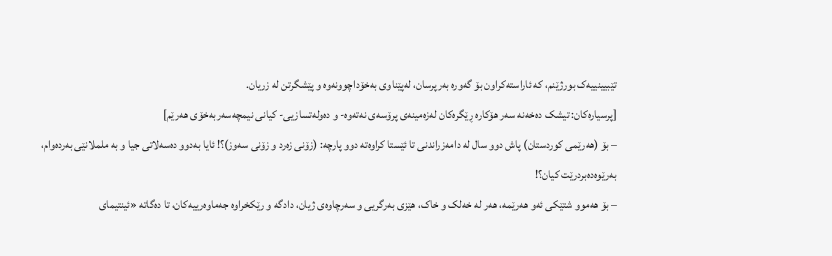تێبیینییەک بورژێنم، کە ئاراستەکراون بۆ گەورە بەرپرسان، لەپێناوی بەخۆداچوونەوە و پێشگرتن لە زریان.
[پرسیارەکان: تیشک دەخەنە سەر ھۆکارە ڕێگرەکان لەزەمینەی پرۆسەی نەتەوە- و دەولەتسازیی- کیانی نیمچەسەربەخۆی ھەرێم]
– بۆ (ھەرێمی کوردستان) پاش دوو سال لە دامەزراندنی تا ئێستا کراوەتە دوو پارچە: (زۆنی زەرد و زۆنی سەوز)؟! ئایا بەدوو دەسەلاتی جیا و بە ململانێی بەردەوام،
بەرێوەدەبردرێت کیان؟!
– بۆ ھەموو شتێکی ئەو ھەرێمە، ھەر لە خەلک و خاک، ھێزی بەرگریی و سەرچاوەی ژیان، دادگە و رێکخراوە جەماوەرییەکان، تا دەگاتە «ئینتیمای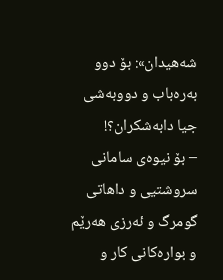شەھیدان»: بۆ دوو بەرەباب و دووبەشی جیا دابەشکران؟!
– بۆ نیوەی سامانی سروشتیی و داھاتی گومرگ و ئەرزی ھەرێم و بوارەکانی کار و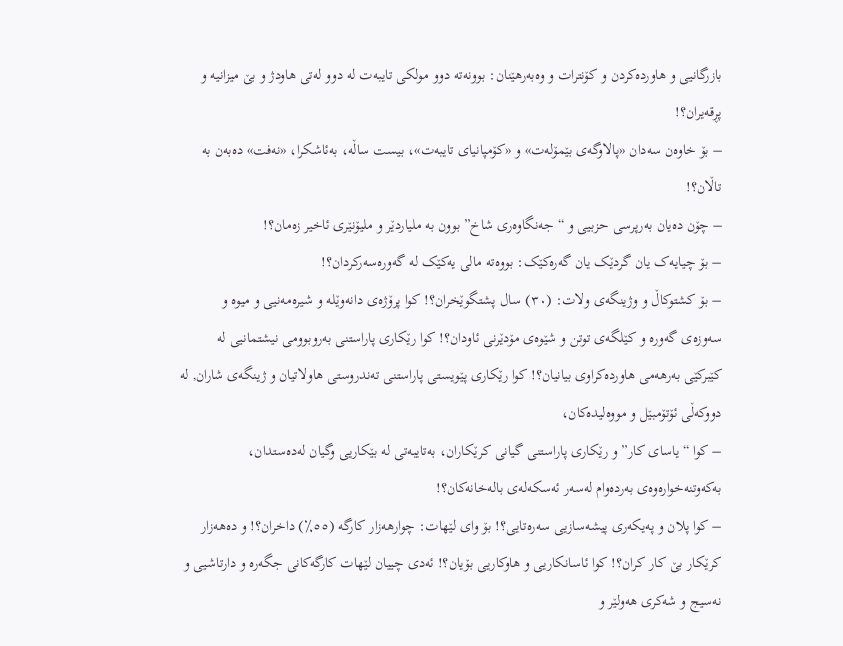بازرگانیی و ھاوردەکردن و کۆنترات و وەبەرھێنان: بوونەتە دوو مولکی تایبەت لە دوو لەتی ھاودژ و بێ میزانیە و پڕقەیران؟!
– بۆ خاوەن سەدان «پالاوگەی بێمۆلەت» و «کۆمپانیای تایبەت»، بیست ساڵە، بەئاشکرا، «نەفت» دەبەن بە تاڵان؟!
– چۆن دەیان بەرپرسی حزبیی و “جەنگاوەری شاخ” بوون بە ملیاردێر و ملیۆنێری ئاخیر زەمان؟!
– بۆ چیایەک یان گردێک یان گەرەکێک: بووەتە مالی یەکێک لە گەورەسەرکردان؟!
– بۆ کشتوکاڵ و وژینگەی ولات: (٣٠) سال پشتگوێخران؟! كوا پرۆژەی دانەوێلە و شیرەمەنیی و میوە و سەوزەی گەورە و کێلگەی توتن و شێوەی مۆدێرنی ئاودان؟! کوا رێکاری پاراستنی بەروبوومی نیشتمانیی لە کێبرکێی بەرھەمی ھاوردەکراوی بیانیان؟! کوا رێکاری پێویستی پاراستنی تەندروستی ھاولاتیان و ژینگەی شاران, لە دووکەڵی ئۆتۆمبێل و مووەلیدەکان،
– کوا “یاسای کار” و رێکاری پاراستنی گیانی کرێکاران، بەتایبەتی لە بێکاریی وگیان لەدەستدان، بەکەوتنەخوارەوەی بەردەوام لەسەر ئەسکەلەی بالەخانەکان؟!
– کوا پلان و پەیکەری پیشەسازیی سەرەتایی؟! بۆ وای لێهات: چوارھەزار کارگە (٥٥٪) داخران؟! و دەھەزار کرێکار بێ کار کران؟! کوا ئاسانکاریی و ھاوکاریی بۆیان؟! ئەدی چییان لێھات کارگەکانی جگەرە و دارتاشیی و نەسیج و شەکری ھەولێر و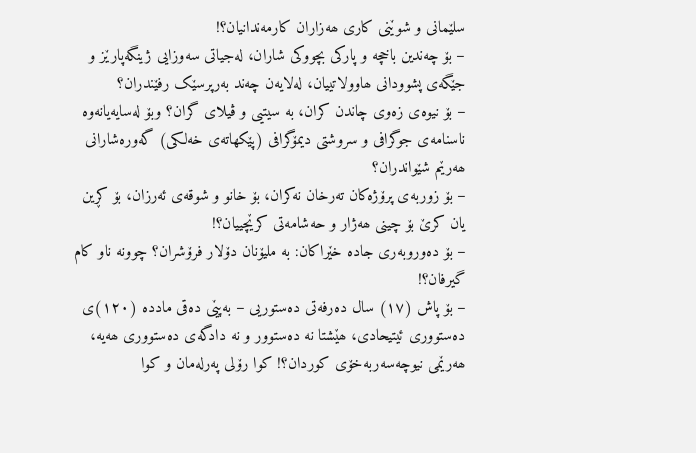سلێمانی و شوێنی کاری ھەزاران کارمەندانیان؟!
– بۆ چەندین باخچە و پارکی بچووکی شاران، لەجیاتی سەوزایی ژینگەپارێز و جێگەی پشوودانی ھاوولاتییان، لەلایەن چەند بەرپرسێک رفێندران؟
– بۆ نیوەی زەوی چاندن کران، بە سیتیی و ڤیلای گران؟ وبۆ لەسایەیانەوە ناسنامەی جوگرافی و سروشتی دیمۆگرافی (پێکھاتەی خەلکی) گەورەشارانی ھەرێم شێواندران؟
– بۆ زوربەی پرۆژەکان تەرخان نەکران، بۆ خانو و شوقەی ئەرزان، بۆ کڕین یان کرێ بۆ چینی ھەژار و حەشامەتی کرێچییان؟!
– بۆ دەوروبەری جادە خێراکان: بە ملیۆنان دۆلار فرۆشران؟ چوونە ناو کام گیرفان؟!
– بۆ پاش (١٧) سال دەرفەتی دەستوریی – بەپێی دەقی ماددە (١٢٠)ی دەستووری ئیتیحادی، ھێشتا نە دەستوور و نە دادگەی دەستووری ھەیە، ھەرێمی نیوچەسەربەخۆی کوردان؟! کوا رۆلی پەرلەمان و کوا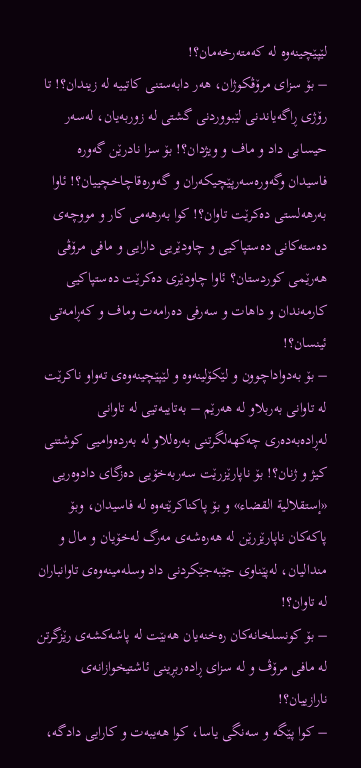لێپێچینەوە لە کەمتەرخەمان؟!
– بۆ سزای مرۆڤکوژان، ھەر دابەستنی کاتییە لە زیندان؟! تا رۆژی ڕاگەیاندنی لێبووردنی گشتی لە زوربەیان، لەسەر حیسابی داد و ماف و ویژدان؟! بۆ سزا نادرێن گەورە فاسیدان وگەورەسەرپێچیکەران و گەورەقاچاخچییان؟! ئاوا بەرھەلستی دەکرێت تاوان؟! کوا بەرھەمی کار و مووچەی دەستەکانی دەستپاکیی و چاودێریی دارایی و مافی مرۆڤی ھەرێمی کوردستان؟ ئاوا چاودێری دەکرێت دەستپاکیی کارمەندان و داھات و سەرفی دەرامەت وماف و کەڕامەتی ئینسان؟!
– بۆ بەدواداچوون و لێکۆلینەوە و لێپێچینەوەی تەواو ناکرێت لە تاوانی بەربلاو لە ھەرێم – بەتایبەتیی لە تاوانی لەڕادەبەدەری چەکھەلگرتنی بەرەللاو لە بەردەوامیی کوشتنی کیژ و ژنان؟! بۆ ناپارێزرێت سەربەخۆیی دەزگای دادوەریی «إستقلالية القضاء» و بۆ پاکناکرێتەوە لە فاسیدان، وبۆ پاکەکان ناپارێزرێن لە ھەرەشەی مەرگ لەخۆیان و مال و مندالیان، لەپێناوی جێبەجێکردنی داد وسلەمینەوەی تاوانباران لە تاوان؟!
– بۆ کونسلخانەکان رەخنەیان ھەبێت لە پاشەکشەی رێزگرتن لە مافی مرۆڤ و لە سزای ڕادەربڕینی ئاشتیخوازانەی نارازییان؟!
– کوا پێگە و سەنگی یاسا، کوا هەیبەت و کارایی دادگە،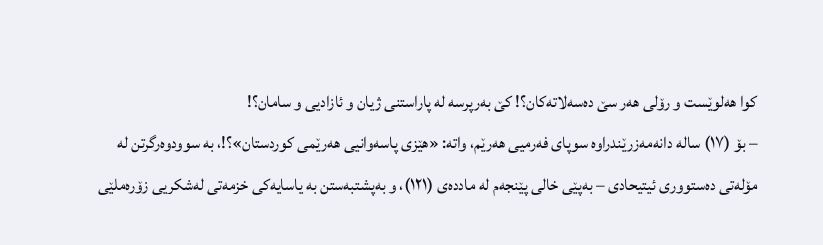کوا ھەلوێست و رۆلی ھەر سێ دەسەلاتەکان؟! کێ بەرپرسە لە پاراستنی ژیان و ئازادیی و سامان؟!
– بۆ (١٧) سالە دانەمەزرێندراوە سوپای فەرمیی ھەرێم، واتە: «ھێزی پاسەوانیی ھەرێمی کوردستان»؟!، بە سوودوەرگرتن لە مۆلەتی دەستووری ئیتیحادی – بەپێی خالی پێنجەم لە ماددەی (١٢١)، و بەپشتبەستن بە یاسایەکی خزمەتی لەشکریی زۆرەملێی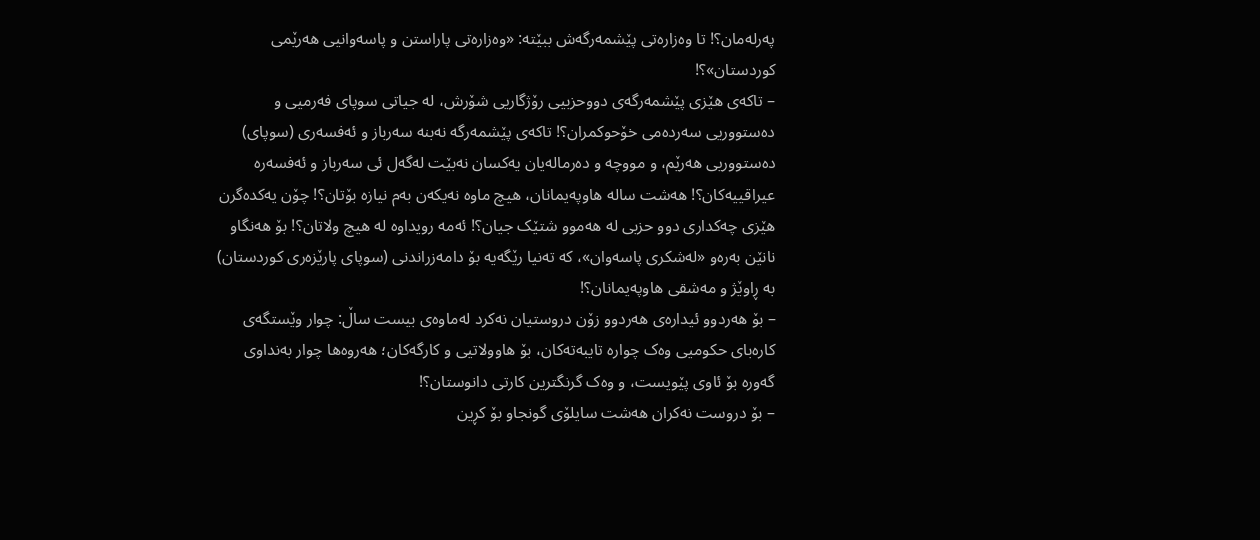پەرلەمان؟! تا وەزارەتی پێشمەرگەش ببێتە: «وەزارەتی پاراستن و پاسەوانیی ھەرێمی کوردستان»؟!
– تاکەی ھێزی پێشمەرگەی دووحزبیی رۆژگاریی شۆرش، لە جیاتی سوپای فەرمیی و دەستووریی سەردەمی خۆحوکمران؟! تاکەی پێشمەرگە نەبنە سەرباز و ئەفسەری (سوپای) دەستووریی ھەرێم، و مووچە و دەرمالەیان یەکسان نەبێت لەگەل ئی سەرباز و ئەفسەرە عیراقییەکان؟! ھەشت سالە ھاوپەیمانان، ھیچ ماوە نەیکەن بەم نیازە بۆتان؟! چۆن یەکدەگرن ھێزی چەکداری دوو حزبی لە ھەموو شتێک جیان؟! ئەمە رویداوە لە ھیچ ولاتان؟! بۆ ھەنگاو نانێن بەرەو «لەشکری پاسەوان»، کە تەنیا رێگەیە بۆ دامەزراندنی (سوپای پارێزەری کوردستان) بە ڕاوێژ و مەشقی ھاوپەیمانان؟!
– بۆ ھەردوو ئیدارەی ھەردوو زۆن دروستیان نەکرد لەماوەی بیست ساڵ: چوار وێستگەی کارەبای حکومیی وەک چوارە تایبەتەکان، بۆ هاوولاتیی و کارگەکان؛ ھەروەھا چوار بەنداوی گەورە بۆ ئاوی پێویست، و وەک گرنگترین کارتی دانوستان؟!
– بۆ دروست نەکران ھەشت سایلۆی گونجاو بۆ کڕین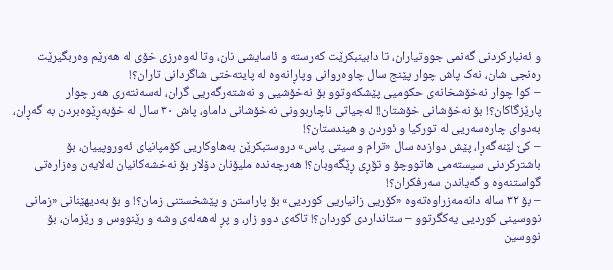و ئەنبارکردنی گەنمی جووتیاران، تا دابینبکرێت کەرستە و ئاسایشی نان، وتا لەوەرزی خۆی لە ھەرێم وەربگیرێت رەنجی شان، نەک پاش چوار پێنج سال چاوەروانی وپاڕانەوە لە پایتەختی شاگردانی تاران؟!
– کوا چوار نەخۆشخانەی حکومیی پێشکەوتوو بۆ نەخۆشیی و نەشتەرگەریی گران، لەسەنتەری ھەر چوار پارێزگاکان؟! بۆ نەخۆشانی خۆشتان!! لەجیاتی ناچاربوونی نەخۆشانی داماو، پاش ٣٠ سال لە خۆبەڕێوەبردن بە گەڕان، بەدوای چارەسەریی لە تورکیا و ئوردن و ھیندستان؟!
– کێ لێنەگەڕا، پێش دوازدە سال «ترام و سیتی پاس» دروستبکرێن بەھاوکاریی کۆمپانیای ئەوروپییان، بۆ باشترکردنی سیستەمی ھاتووچۆ و تۆڕی ڕێگەوبان؟! ھەرچەندە ملیۆنان دۆلار بۆ نەخشەکانیان لەلایەن وەزارەتی گواستنەوە و گەیاندن سەرفکران؟!
– بۆ ٣٢ سالە دانەمەزراوەتەوە «کۆریی زانیاریی کوردیی» بۆ پاراستن و پێشخستنی زمان؟! و بۆ بەدیھێنانی «زمانی نووسینی کوردیی یەکگرتوو – ستانداردی کوردان؟! تاکەی دوو زار، و پڕ لەھەلەی وشە و رێنووس و رێزمان، بۆ نووسین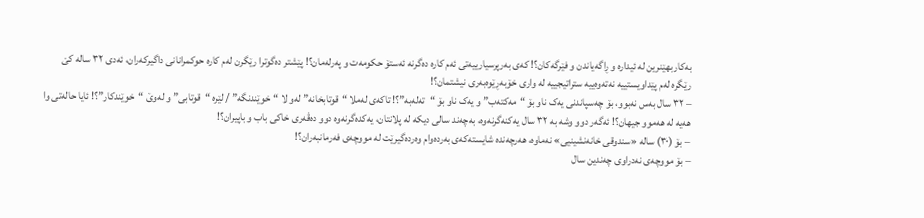بەکاربھێنرین لە ئیدارە و ڕاگەیاندن و فێرگەکان؟! کەی بەرپرسیارییەتی ئەم کارە دەگرنە ئەستۆ حکومەت و پەرلەمان؟! پێشتر دەگوترا رێگرن لەم کارە حوکمرانانی داگیرکەران، ئەدی ٣٢ سالە کێ رێگرە لەم پێداویستییە نەتەوەییە ستراتیجییە لە واری خۆبەڕێوەبەری نیشتمان؟!
– ٣٢ سال بەس نەبوو، بۆ چەسپاندنی یەک ناو بۆ “مەکتەب” و یەک ناو بۆ “تەلەبە”؟! تاکەی لەملا “قوتابخانە” لەو لا “خوێندنگە” / لێرە “قوتابی” و لەوێ “خوێندکار”؟! ئایا حالەتی وا ھەیە لە ھەموو جیھان؟! ئەگەر دوو وشە بە ٣٢ سال یەکنەگرنەوە، بەچەند سالی دیکە لە پلانتان، یەکدەگرنەوە دوو دەڤەری خاکی باب و باپیران؟!
– بۆ (٣٠) سالە «سندوقی خانەنشینیی» نەماوە، ھەرچەندە شایستەکەی بەردەوام وەردەگیرێت لە مووچەی فەرمانبەران؟!
– بۆ مووچەی نەدراوی چەندین سال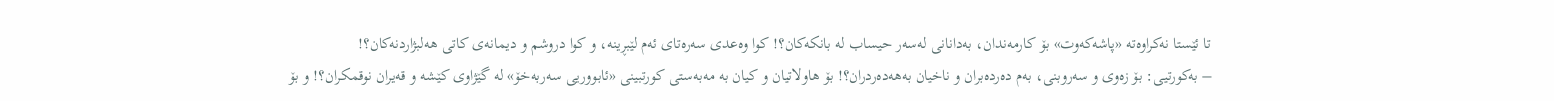تا ئێستا نەکراوەتە «پاشەکەوت» بۆ کارمەندان، بەدانانی لەسەر حیساب لە بانکەکان؟! کوا وەعدی سەرەتای ئەم لێبڕینە، و کوا دروشم و دیمانەی کاتی ھەلبژاردنەکان؟!
– بەکورتیی: بۆ زەوی و سەروبنی، بەم دەردەبران و ناخیان بەھەدەردران؟! بۆ ھاولاتیان و کیان بە مەبەستی کورتبینی «ئابووریی سەربەخۆ» لە گێژاوی کێشە و قەیران نوقمکران؟! و بۆ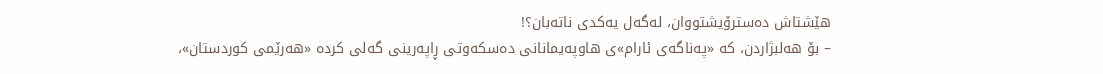ھێشتاش دەسترۆیشتووان، لەگەل یەکدی ناتەبان؟!
– بۆ ھەلبژاردن، کە «پەناگەی ئارام»ی ھاوپەیمانانی دەسکەوتی ڕاپەرینی گەلی کردە «ھەرێمی کوردستان»،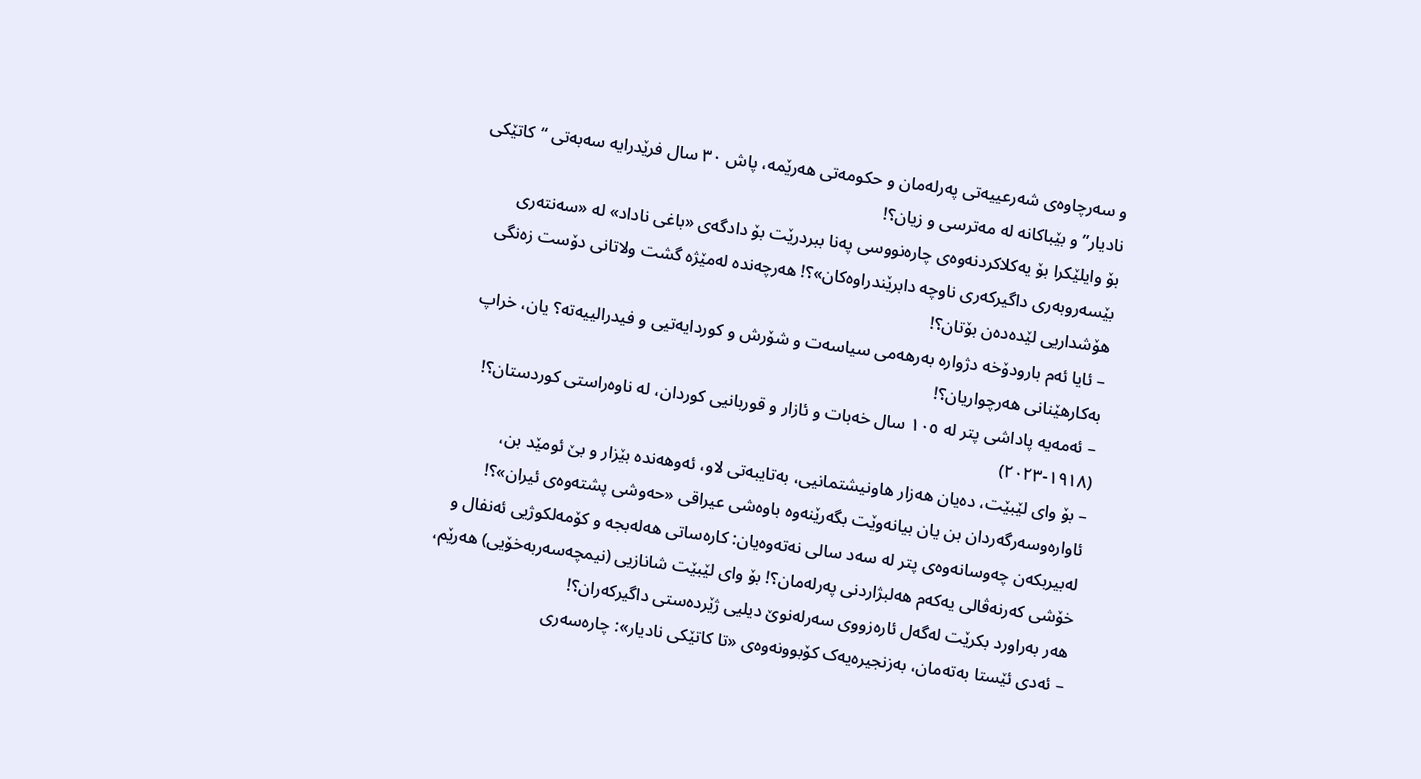و سەرچاوەی شەرعییەتی پەرلەمان و حکومەتی ھەرێمە، پاش ٣٠ سال فرێدرایە سەبەتی “کاتێکی نادیار”و بێباکانە لە مەترسی و زیان؟!
بۆ وایلێکرا بۆ یەکلاکردنەوەی چارەنووسی پەنا ببردرێت بۆ دادگەی «باغی ناداد» لە «سەنتەری بێسەروبەری داگیرکەری ناوچە دابرێندراوەکان»؟! ھەرچەندە لەمێژە گشت ولاتانی دۆست زەنگی ھۆشداریی لێدەدەن بۆتان؟!
– ئایا ئەم بارودۆخە دژوارە بەرھەمی سیاسەت و شۆرش و کوردایەتیی و فیدرالییەتە؟ یان، خراپ بەکارھێنانی ھەرچواریان؟!
– ئەمەیە پاداشی پتر لە ١٠٥ سال خەبات و ئازار و قوربانیی کوردان، لە ناوەراستی کوردستان؟! (١٩١٨-٢٠٢٣)
– بۆ وای لێبێت، دەیان هەزار هاونیشتمانیی، بەتایبەتی لاو، ئەوھەندە بێزار و بێ ئومێد بن، ئاوارەوسەرگەردان بن یان بیانەوێت بگەرێنەوە باوەشی عیراقی «حەوشی پشتەوەی ئیران»؟! لەبیربکەن چەوسانەوەی پتر لە سەد سالی نەتەوەیان: کارەساتی ھەلەبجە و کۆمەلکوژیی ئەنفال و خۆشی کەرنەڤالی یەکەم ھەلبژاردنی پەرلەمان؟! بۆ وای لێبێت شانازیی (نیمچەسەربەخۆیی) ھەرێم، ھەر بەراورد بکرێت لەگەل ئارەزووی سەرلەنوێ دیلیی ژێردەستی داگیرکەران؟!
– ئەدی ئێستا بەتەمان، بەزنجیرەیەک کۆبوونەوەی «تا کاتێکی نادیار»: چارەسەری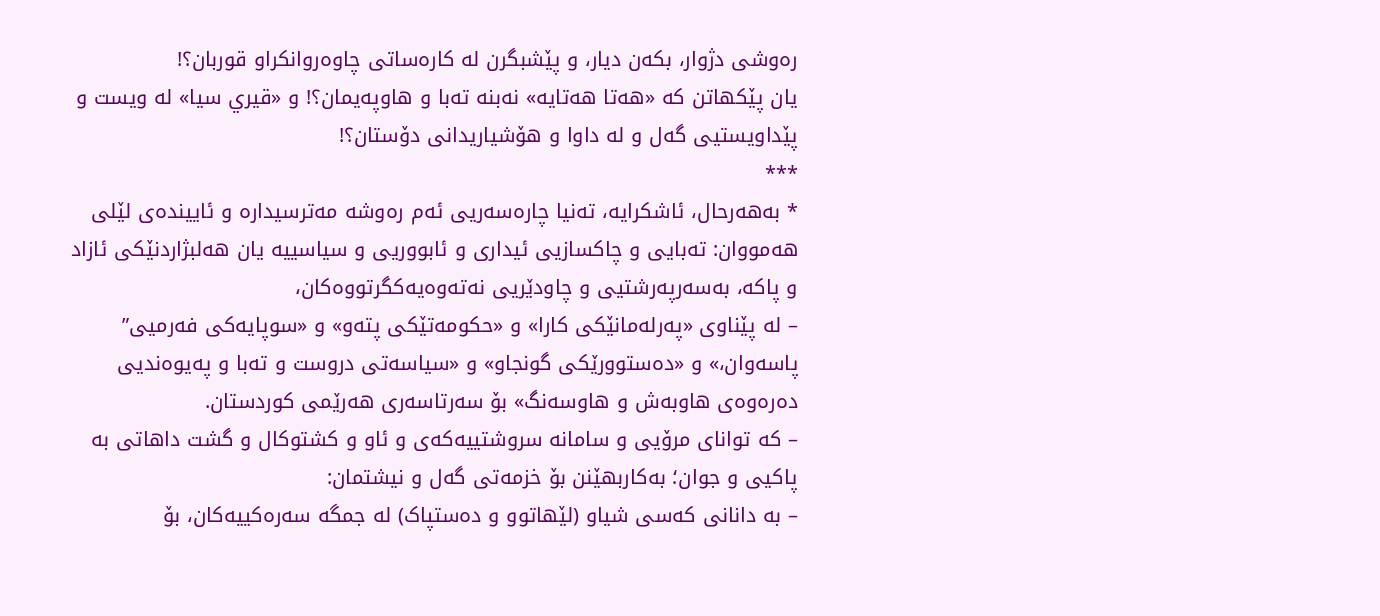رەوشی دژوار، بکەن دیار، و پێشبگرن لە کارەساتی چاوەروانکراو قوربان؟!
یان پێکھاتن کە «ھەتا ھەتایە» نەبنە تەبا و ھاوپەیمان؟! و «قيري سيا» لە ویست و پێداویستیی گەل و لە داوا و ھۆشیاریدانی دۆستان؟!
***
* بەھەرحال، ئاشکرایە، تەنیا چارەسەریی ئەم رەوشە مەترسیدارە و ئاییندەی لێلی ھەمووان: تەبایی و چاکسازیی ئیداری و ئابووریی و سیاسییە یان ھەلبژاردنێکی ئازاد و پاکە، بەسەرپەرشتیی و چاودێریی نەتەوەیەکگرتووەکان،
– لە پێناوی «پەرلەمانێکی کارا» و «حکومەتێکی پتەو» و «سوپایەکی فەرمیی” پاسەوان،» و «دەستوورێکی گونجاو» و «سیاسەتی دروست و تەبا و پەیوەندیی دەرەوەی ھاوبەش و ھاوسەنگ» بۆ سەرتاسەری ھەرێمی کوردستان.
– کە توانای مرۆیی و سامانە سروشتییەکەی و ئاو و کشتوکال و گشت داھاتی بە پاکیی و جوان؛ بەکاربھێنن بۆ خزمەتی گەل و نیشتمان:
– بە دانانی کەسی شیاو (لێھاتوو و دەستپاک) لە جمگە سەرەکییەکان، بۆ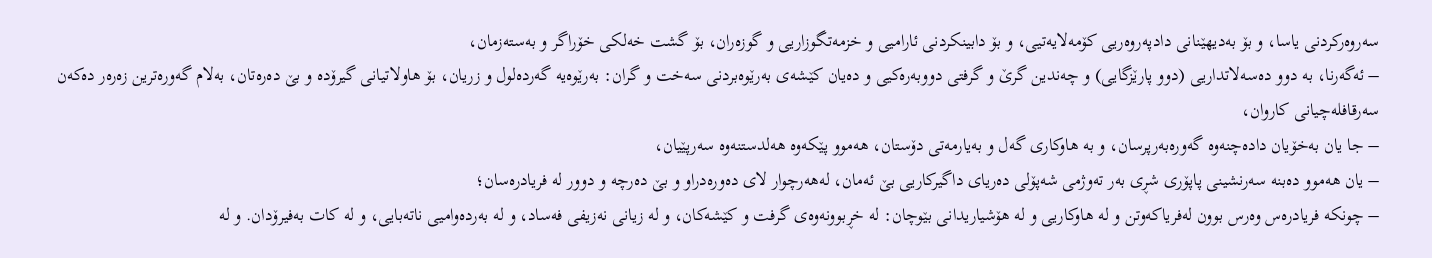سەروەرکردنی یاسا، و بۆ بەدیھێنانی دادپەروەریی کۆمەلایەتیی، و بۆ دابینکردنی ئارامیی و خزمەتگوزاریی و گوزەران، بۆ گشت خەلکی خۆراگر و بەستەزمان،
– ئەگەرنا، بە دوو دەسەلاتداریی (دوو پارێزگایی) و چەندین گرێ و گرفتی دووبەرەکیی و دەیان کێشەی بەرێوەبردنی سەخت و گران: بەرێوەیە گەردەلول و زریان، بۆ ھاولاتیانی گیرۆدە و بێ دەرەتان، بەلام گەورەترین زەرەر دەکەن سەرقافلەچیانی کاروان،
– جا یان بەخۆیان دادەچنەوە گەورەبەرپرسان، و بە ھاوکاری گەل و بەیارمەتی دۆستان، ھەموو پێکەوە ھەلدستنەوە سەرپێیان،
– یان ھەموو دەبنە سەرنشینی پاپۆری شڕی بەر تەوژمی شەپۆلی دەریای داگیرکاریی بێ ئەمان، لەھەرچوار لای دەورەدراو و بێ دەرچە و دوور لە فریادرەسان؛
– چونکە فریادرەس وەرس بوون لەفریاکەوتن و لە ھاوکاریی و لە ھۆشیاریدانی بێوچان: لە خڕبوونەوەی گرفت و کێشەکان، و لە زیانی نەزیفی فەساد، و لە بەردەوامیی ناتەبایی، و لە کات بەفیرۆدان. و لە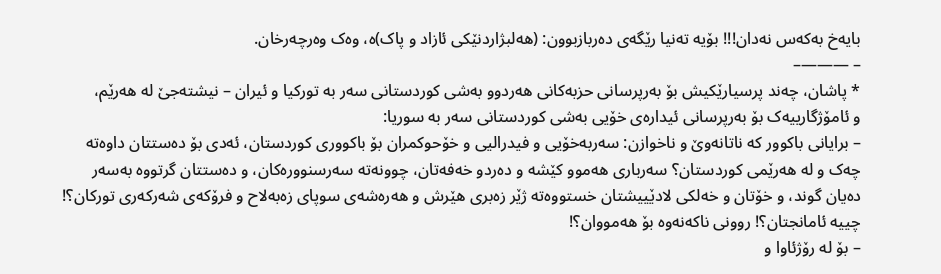بایەخ بەکەس نەدان!!! بۆیە تەنیا رێگەی دەربازبوون: (ھەلبژاردنێکی ئازاد و پاک)ە، وەک وەرچەرخان.
– ———–
* پاشان، چەند پرسیارێکیش بۆ بەرپرسانی حزبەکانی ھەردوو بەشی کوردستانی سەر بە تورکیا و ئیران – نیشتەجێ لە ھەرێم،
و ئامۆژگارییەک بۆ بەرپرسانی ئیدارەی خۆیی بەشی کوردستانی سەر بە سوریا:
– برایانی باکوور کە ناتانەوێ و ناخوازن: سەربەخۆیی و فیدرالیی و خۆحوکمران بۆ باکووری کوردستان، ئەدی بۆ دەستتان داوەتە چەک و لە ھەرێمی کوردستان؟ سەرباری ھەموو کێشە و دەردو خەفەتان، چوونەتە سەرسنوورەکان، و دەستتان گرتووە بەسەر دەیان گوند، و خۆتان و خەلکی لادێییشتان خستووەتە ژێر زەبری ھێرش و ھەرەشەی سوپای زەبەلاح و فرۆکەی شەرکەری تورکان؟! چییە ئامانجتان؟! روونی ناکەنەوە بۆ ھەمووان؟!
– بۆ لە رۆژئاوا و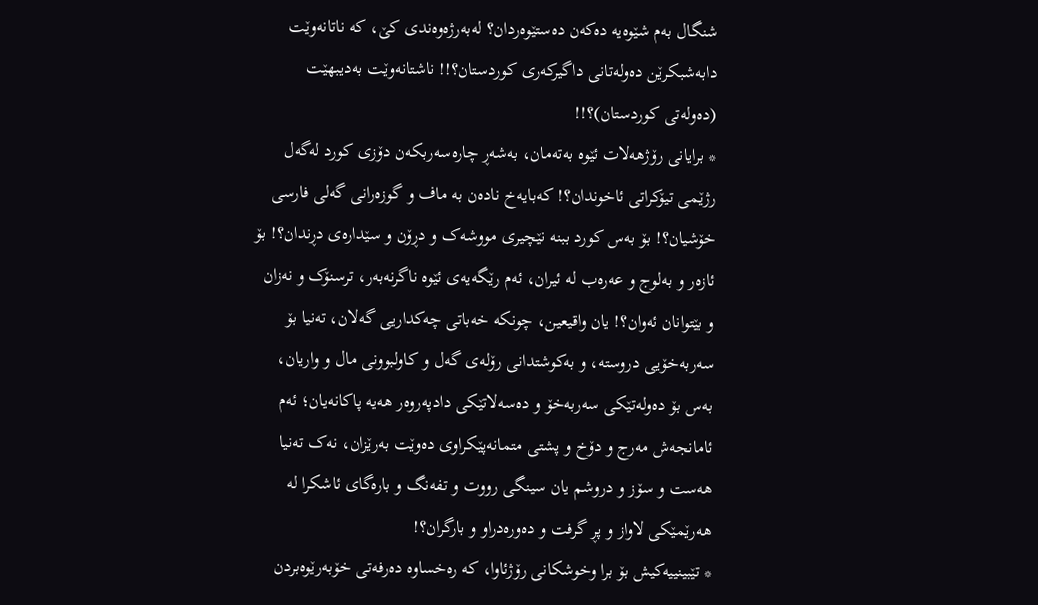شنگال بەم شێوەیە دەکەن دەستێوەردان؟ لەبەرژەوەندی کێ، کە ناتانەوێت دابەشبکرێن دەولەتانی داگیرکەری کوردستان؟!! ناشتانەوێت بەدیبھێت (دەولەتی کوردستان)؟!!
* برایانی رۆژھەلات ئێوە بەتەمان، بەشەڕ چارەسەربکەن دۆزی کورد لەگەل رژێمی تیۆکراتی ئاخوندان؟! کەبایەخ نادەن بە ماف و گوزەرانی گەلی فارسی خۆشیان؟! بۆ بەس کورد ببنە نێچیری مووشەک و دڕۆن و سێدارەی دڕندان؟! بۆ ئازەر و بەلوج و عەرەب لە ئیران، ئەم رێگەیەی ئێوە ناگرنەبەر، ترسنۆک و نەزان و بێتوانان ئەوان؟! یان واقیعین، چونکە خەباتی چەکداریی گەلان، تەنیا بۆ سەربەخۆیی دروستە، و بەکوشتدانی رۆلەی گەل و کاولبوونی مال و واریان، بەس بۆ دەولەتێکی سەربەخۆ و دەسەلاتێکی دادپەروەر ھەیە پاکانەیان؛ ئەم ئامانجەش مەرج و دۆخ و پشتی متمانەپێکراوی دەوێت بەرێزان، نەک تەنیا ھەست و سۆز و دروشم یان سینگی رووت و تفەنگ و بارەگای ئاشکرا لە ھەرێمێکی لاواز و پڕ گرفت و دەورەدراو و بارگران؟!
* تێبینییەکیش بۆ برا وخوشکانی رۆژئاوا، کە رەخساوە دەرفەتی خۆبەرێوەبردن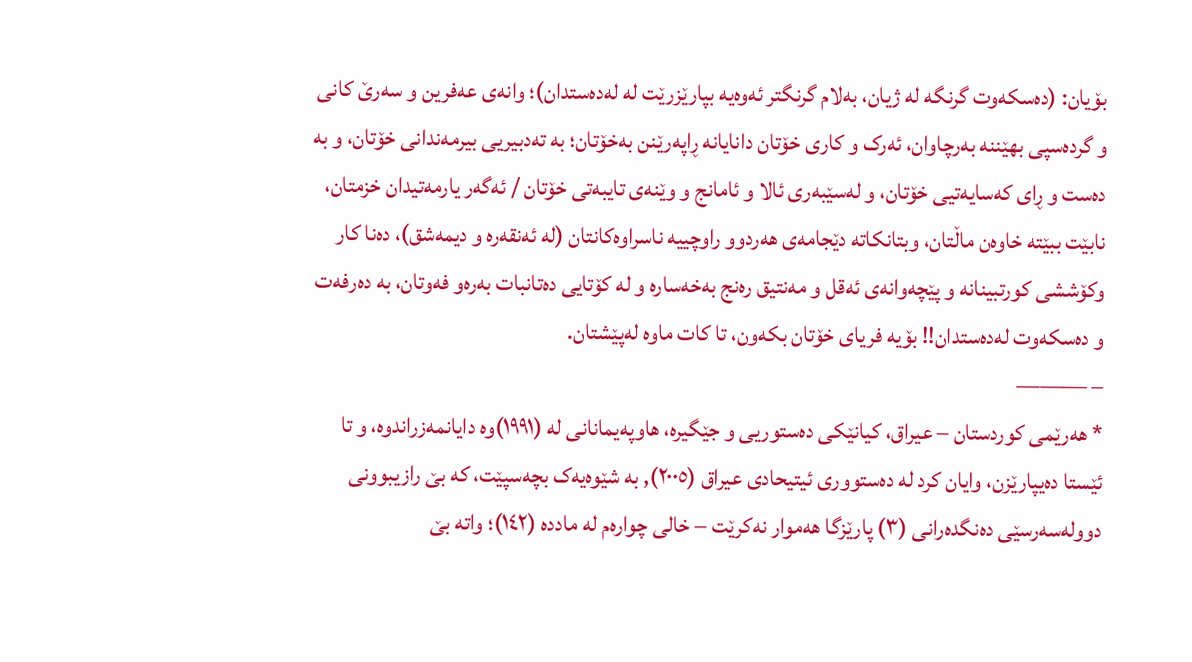بۆیان: (دەسکەوت گرنگە لە ژیان، بەلام گرنگتر ئەوەیە بپارێزرێت لە لەدەستدان)؛ وانەی عەفرین و سەرێ کانی و گردەسپی بھێننە بەرچاوان، ئەرک و کاری خۆتان دانایانە ڕاپەرێنن بەخۆتان؛ بە تەدبیریی بیرمەندانی خۆتان، و بە دەست و ڕای کەسایەتیی خۆتان، و لەسێبەری ئالا و ئامانج و وێنەی تایبەتی خۆتان / ئەگەر یارمەتیدان خزمتان، نابێت ببێتە خاوەن ماڵتان، وبتانکاتە دێجامەی ھەردوو راوچییە ناسراوەکانتان (لە ئەنقەرە و دیمەشق)، دەنا کار وکۆششی کورتبینانە و پێچەوانەی ئەقل و مەنتیق رەنج بەخەسارە و لە کۆتایی دەتانبات بەرەو فەوتان، بە دەرفەت و دەسکەوت لەدەستدان!! بۆیە فریای خۆتان بکەون، تا کات ماوە لەپێشتان.
– ———
* ھەرێمی کوردستان – عیراق، کیانێکی دەستوریی و جێگیرە، ھاوپەیمانانی لە (١٩٩١)وە دایانمەزراندوە، و تا ئێستا دەیپارێزن، وایان کرد لە دەستووری ئیتیحادی عیراق (٢٠٠٥), بە شێوەیەک بچەسپێت، کە بێ رازیبوونی دوولەسەرسێی دەنگدەرانی (٣) پارێزگا ھەموار نەکرێت – خالی چوارەم لە ماددە (١٤٢)؛ واتە بێ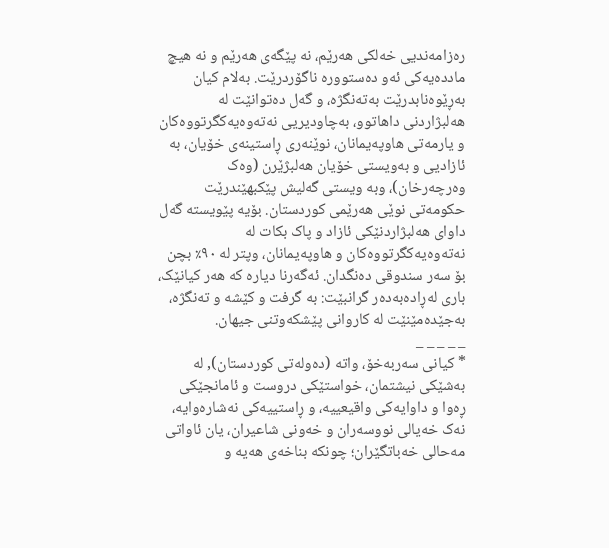رەزامەندیی خەلکی ھەرێم، نە پێگەی ھەرێم و نە ھیچ ماددەیەکی ئەو دەستوورە ناگۆردرێت. بەلام کیان بەڕێوەنابدرێت بەتەنگژە، و گەل دەتوانێت لە ھەلبژاردنی داھاتوو، بەچاودیریی نەتەوەیەکگرتووەکان و یارمەتی ھاوپەیمانان، نوێنەری ڕاستینەی خۆیان، بە ئازادیی و بەویستی خۆیان ھەلبژێرن (وەک وەرچەرخان)، وبە ویستی گەلیش پێکبھێندرێت حکومەتی نوێی ھەرێمی کوردستان. بۆیە پێویستە گەل داوای ھەلبژاردنێکی ئازاد و پاک بکات لە نەتەوەیەکگرتووەکان و ھاوپەیمانان، وپتر لە ٩٠٪ بچن بۆ سەر سندوقی دەنگدان. ئەگەرنا دیارە کە هەر کیانێک، باری لەڕادەبەدەر گرانبێت: بە گرفت و کێشە و تەنگژە، بەجێدەمێنێت لە کاروانی پێشکەوتنی جیھان.
_ _ _ _ _
* کیانی سەربەخۆ، واتە (دەولەتی کوردستان), لە بەشێکی نیشتمان، خواستێکی دروست و ئامانجێکی ڕەوا و داوایەکی واقیعییە، و ڕاستییەکی نەشارەوایە، نەک خەیالی نووسەران و خەونی شاعیران، یان ئاواتی مەحالی خەباتگێران؛ چونکە بناخەی ھەیە و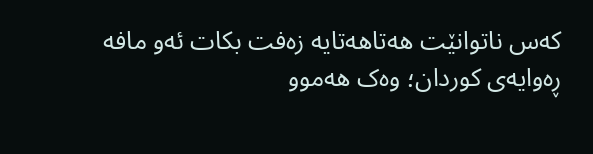کەس ناتوانێت ھەتاھەتایە زەفت بکات ئەو مافە ڕەوایەی کوردان؛ وەک ھەموو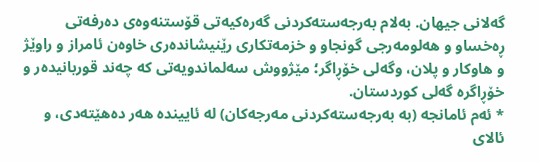گەلانی جیھان. بەلام بەرجەستەکردنی گەرەکیەتی قۆستنەوەی دەرفەتی ڕەخساو و هەلومەرجی گونجاو و خزمەتکاری رێنیشاندەری خاوەن ئامراز و راوێژ و ھاوکار و پلان، وگەلی خۆڕاگر؛ مێژووش سەلماندویەتی کە چەند قوربانیدەر و خۆڕاگرە گەلی کوردستان.
* ئەم ئامانجە (بە بەرجەستەکردنی مەرجەکان) لە ئاییندە ھەر دەھێتەدی، و ئالای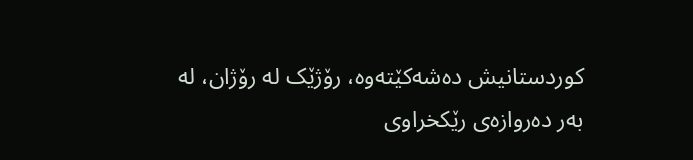کوردستانیش دەشەکێتەوە، رۆژێک لە رۆژان، لە بەر دەروازەی رێکخراوی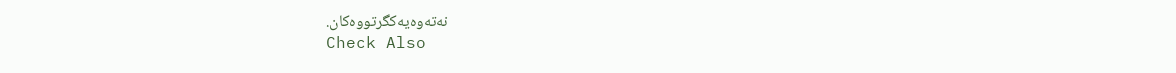نەتەوەیەکگرتووەکان.
Check Also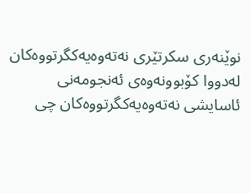نوێنەری سکرتێری نەتەوەیەکگرتووەکان لەدووا کۆبوونەوەی ئەنجومەنی ئاسایشی نەتەوەیەکگرتووەکان چی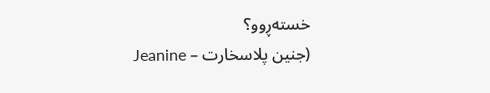خستەڕوو؟
(جنین پلاسخارت – Jeanine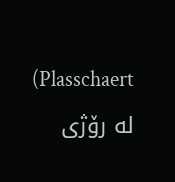Plasschaert) لە رۆژی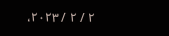٢ / ٢ / ٢٠٢٣،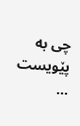چی بە پێویست …